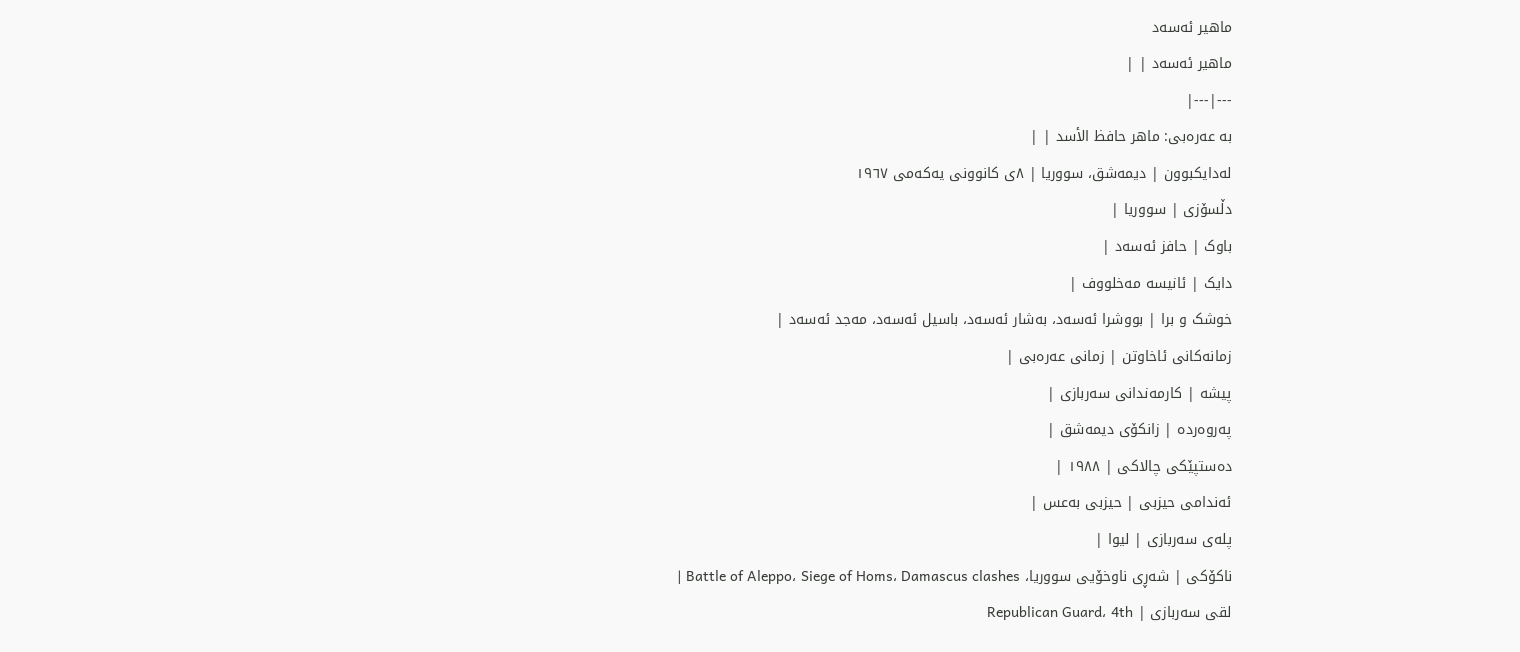ماھیر ئەسەد
ماھیر ئەسەد | |
---|---|
بە عەرەبی: ماهر حافظ الأسد | |
لەدایکبوون | دیمەشق، سووریا | ٨ی کانوونی یەکەمی ١٩٦٧
دڵسۆزی | سووریا |
باوک | حافز ئەسەد |
دایک | ئانیسە مەخلووف |
خوشک و برا | بووشرا ئەسەد، بەشار ئەسەد، باسیل ئەسەد، مەجد ئەسەد |
زمانەکانی ئاخاوتن | زمانی عەرەبی |
پیشە | کارمەندانی سەربازی |
پەروەردە | زانکۆی دیمەشق |
دەستپێکی چالاکی | ١٩٨٨ |
ئەندامی حیزبی | حیزبی بەعس |
پلەی سەربازی | لیوا |
ناکۆکی | شەڕی ناوخۆیی سووریا، Battle of Aleppo، Siege of Homs، Damascus clashes |
لقی سەربازی | Republican Guard، 4th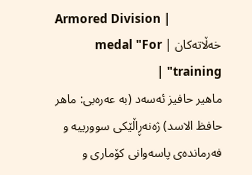Armored Division |
خەڵاتەکان | medal "For training" |
ماھیر حافیز ئەسەد (بە عەرەبی: ماهر حافظ الاسد) ژەنەڕاڵێکی سوورییە و فەرماندەی پاسەوانی کۆماری و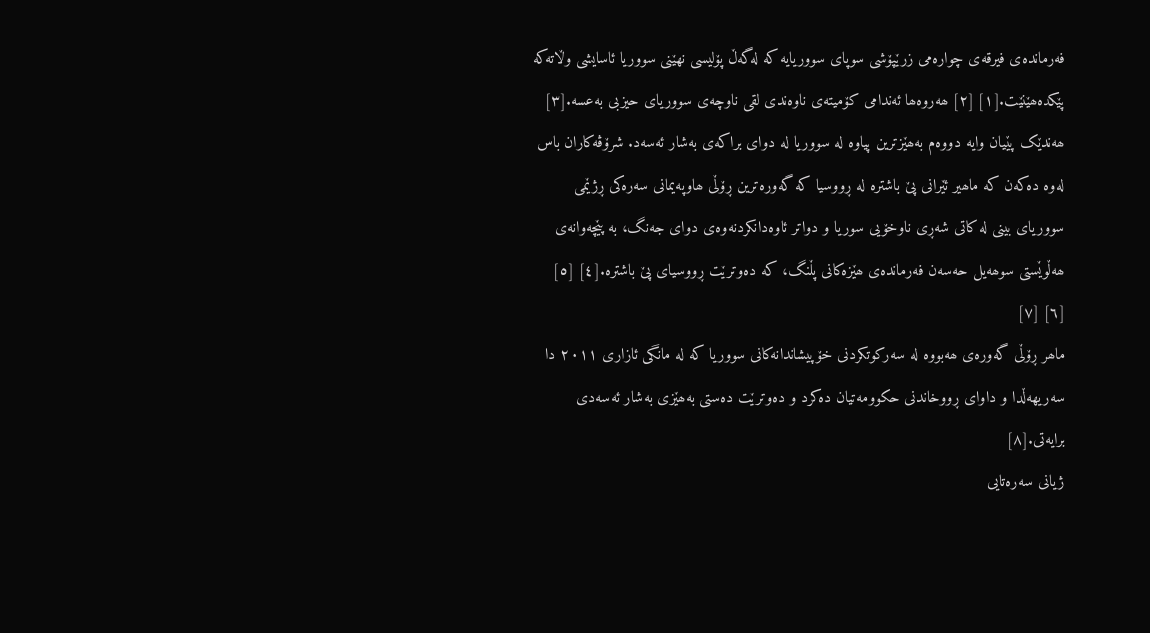فەرماندەی فیرقەی چوارەمی زرێپۆشی سوپای سووریایە کە لەگەڵ پۆلیسی نھێنی سووریا ئاسایشی وڵاتەکە پێکدەھێنێت.[١] [٢] ھەروەھا ئەندامی کۆمیتەی ناوەندی لقی ناوچەی سووریای حیزبی بەعسە.[٣] ھەندێک پێیان وایە دووەم بەھێزترین پیاوە لە سووریا لە دوای براکەی بەشار ئەسەد. شرۆڤەکاران باس لەوە دەکەن کە ماھیر ئێرانی پێ باشترە لە ڕووسیا کە گەورەترین ڕۆڵی ھاوپەیمانی سەرەکی ڕژێمی سووریای بینی لە کاتی شەڕی ناوخۆیی سوریا و دواتر ئاوەدانکردنەوەی دوای جەنگ، بە پێچەوانەی ھەڵوێستی سوھەیل حەسەن فەرماندەی ھێزەکانی پڵنگ، کە دەوترێت ڕووسیای پێ باشترە.[٤] [٥] [٦] [٧]
ماھر ڕۆڵی گەورەی ھەبووە لە سەرکوتکردنی خۆپیشاندانەکانی سووریا کە لە مانگی ئازاری ٢٠١١ دا سەریھەڵدا و داوای ڕووخاندنی حکوومەتیان دەکرد و دەوترێت دەستی بەھێزی بەشار ئەسەدی برایەتی.[٨]
ژیانی سەرەتایی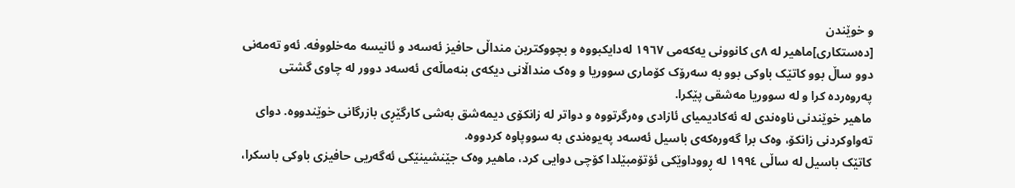و خوێندن
[دەستکاری]ماھیر لە ٨ی کانوونی یەکەمی ١٩٦٧ لەدایکبووە و بچووکترین منداڵی حافیز ئەسەد و ئانیسە مەخلووفە. ئەو تەمەنی دوو ساڵ بوو کاتێک باوکی بوو بە سەرۆک کۆماری سووریا و وەک منداڵانی دیکەی بنەماڵەی ئەسەد دوور لە چاوی گشتی پەروەردە کرا و لە سووریا مەشقی پێکرا.
ماھیر خوێندنی ناوەندی لە ئەکادیمیای ئازادی وەرگرتووە و دواتر لە زانکۆی دیمەشق بەشی کارگێڕی بازرگانی خوێندووە. دوای تەواوکردنی زانکۆ، وەک برا گەورەکەی باسیل ئەسەد پەیوەندی بە سووپاوە کردووە.
کاتێک باسیل لە ساڵی ١٩٩٤ لە ڕووداوێکی ئۆتۆمبێلدا کۆچی دوایی کرد، ماھیر وەک جێنشینێکی ئەگەریی حافیزی باوکی باسکرا،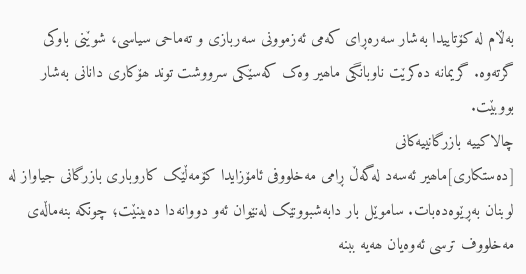بەڵام لە کۆتاییدا بەشار سەرەڕای کەمی ئەزموونی سەربازی و تەماحی سیاسی، شوێنی باوکی گرتەوە. گریمانە دەکرێت ناوبانگی ماھیر وەک کەسێکی سرووشت توند ھۆکاری دانانی بەشار بووبێت.
چالاکییە بازرگانییەکانی
[دەستکاری]ماھیر ئەسەد لەگەڵ ڕامی مەخلووفی ئامۆزایدا کۆمەڵێک کاروباری بازرگانی جیاواز لە لوبنان بەڕێوەدەبات. ساموێل بار دابەشبوونێک لەنێوان ئەو دووانەدا دەبینێت؛ چونکە بنەماڵەی مەخلووف ترسی ئەوەیان ھەیە ببنە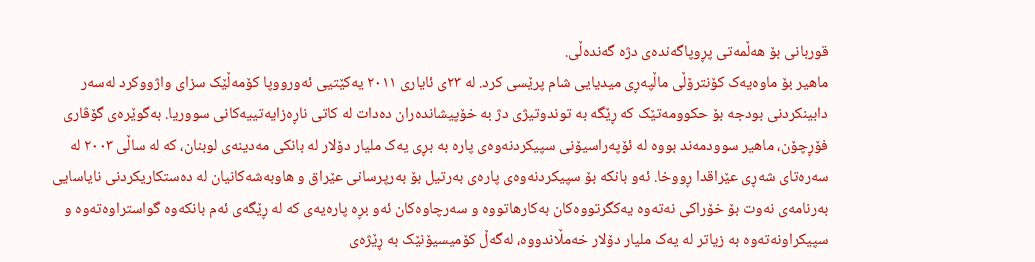قوربانی بۆ ھەڵمەتی پڕوپاگەندەی دژە گەندەڵی.
ماھیر بۆ ماوەیەک کۆنترۆڵی ماڵپەڕی میدیایی شام پرێسی کرد. لە ٢٣ی ئایاری ٢٠١١ یەکێتیی ئەورووپا کۆمەڵێک سزای واژووکرد لەسەر دابینکردنی بودجە بۆ حکوومەتێک کە ڕێگە بە توندوتیژی دژ بە خۆپیشاندەران دەدات لە کاتی ناڕەزایەتییەکانی سووریا. بەگوێرەی گۆڤاری فۆڕچۆن، ماھیر سوودمەند بووە لە ئۆپەراسیۆنی سپیکردنەوەی پارە بە بڕی یەک ملیار دۆلار لە بانکی مەدینەی لوبنان، کە لە ساڵی ٢٠٠٣ لە سەرەتای شەڕی عێراقدا ڕووخا. ئەو بانکە بۆ سپیکردنەوەی پارەی بەرتیل بۆ بەرپرسانی عێراق و ھاوبەشەکانیان لە دەستکاریکردنی نایاسایی بەرنامەی نەوت بۆ خۆراکی نەتەوە یەکگرتووەکان بەکارھاتووە و سەرچاوەکان ئەو بڕە پارەیەی کە لە ڕێگەی ئەم بانکەوە گواستراوەتەوە و سپیکراونەتەوە بە زیاتر لە یەک ملیار دۆلار خەمڵاندووە، لەگەڵ کۆمیسیۆنێک بە ڕێژەی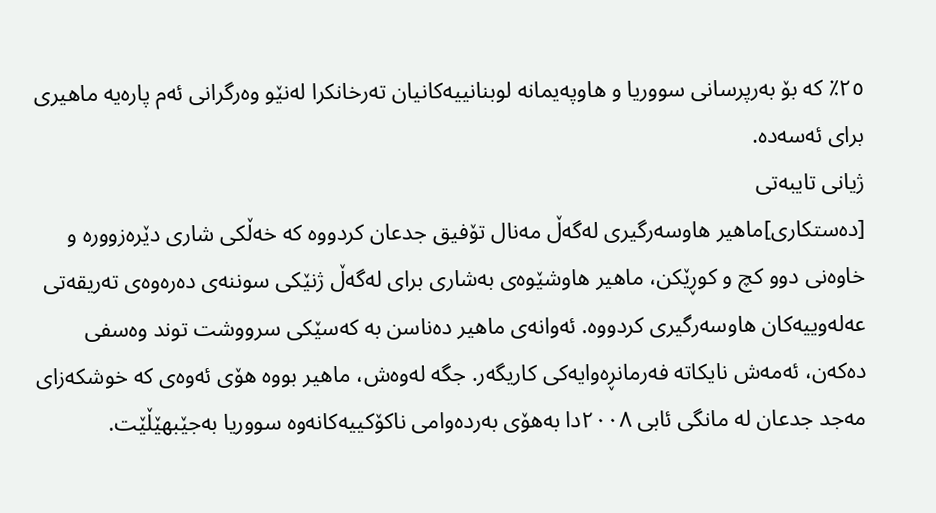٢٥٪ کە بۆ بەرپرسانی سووریا و ھاوپەیمانە لوبنانییەکانیان تەرخانکرا لەنێو وەرگرانی ئەم پارەیە ماھیری برای ئەسەدە.
ژیانی تایبەتی
[دەستکاری]ماھیر ھاوسەرگیری لەگەڵ مەنال تۆفیق جدعان کردووە کە خەڵکی شاری دێرەزوورە و خاوەنی دوو کچ و کوڕێکن، ماھیر ھاوشێوەی بەشاری برای لەگەڵ ژنێکی سوننەی دەرەوەی تەریقەتی عەلەوییەکان ھاوسەرگیری کردووە. ئەوانەی ماھیر دەناسن بە کەسێکی سرووشت توند وەسفی دەکەن، ئەمەش نایکاتە فەرمانڕەوایەکی کاریگەر. جگە لەوەش، ماھیر بووە ھۆی ئەوەی کە خوشکەزای مەجد جدعان لە مانگی ئابی ٢٠٠٨دا بەھۆی بەردەوامی ناکۆکییەکانەوە سووریا بەجێبھێڵێت.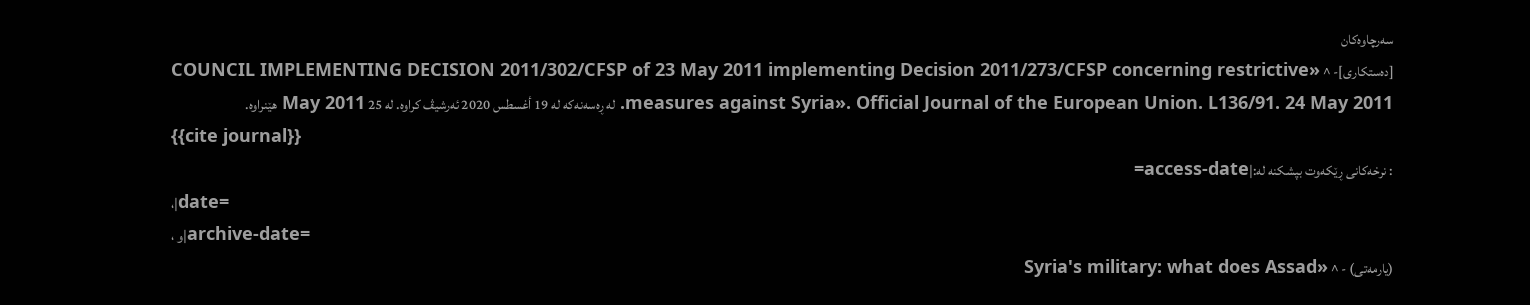سەرچاوەکان
[دەستکاری]- ^ «COUNCIL IMPLEMENTING DECISION 2011/302/CFSP of 23 May 2011 implementing Decision 2011/273/CFSP concerning restrictive measures against Syria». Official Journal of the European Union. L136/91. 24 May 2011. لە ڕەسەنەکە لە 19 أغسطس 2020 ئەرشیڤ کراوە. لە 25 May 2011 ھێنراوە.
{{cite journal}}
: نرخەکانی ڕێکەوت بپشکنە لە:|access-date=
،|date=
، و|archive-date=
(یارمەتی) - ^ «Syria's military: what does Assad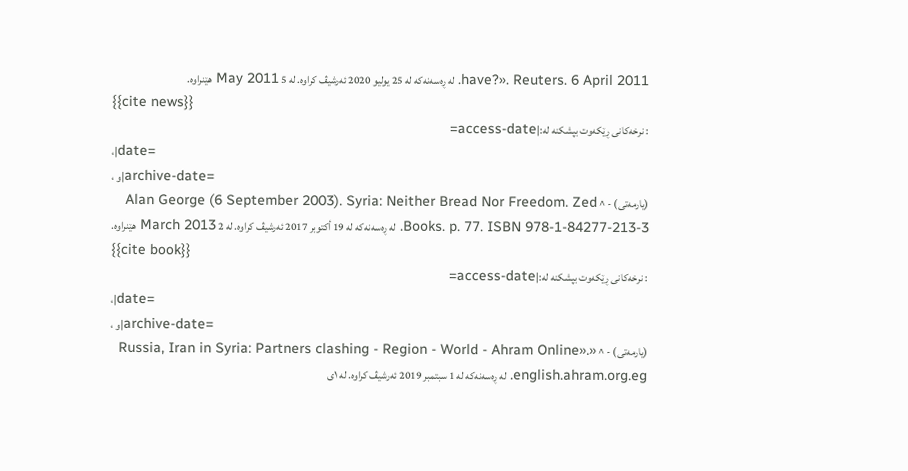have?». Reuters. 6 April 2011. لە ڕەسەنەکە لە 25 يوليو 2020 ئەرشیڤ کراوە. لە 5 May 2011 ھێنراوە.
{{cite news}}
: نرخەکانی ڕێکەوت بپشکنە لە:|access-date=
،|date=
، و|archive-date=
(یارمەتی) - ^ Alan George (6 September 2003). Syria: Neither Bread Nor Freedom. Zed Books. p. 77. ISBN 978-1-84277-213-3. لە ڕەسەنەکە لە 19 أكتوبر 2017 ئەرشیڤ کراوە. لە 2 March 2013 ھێنراوە.
{{cite book}}
: نرخەکانی ڕێکەوت بپشکنە لە:|access-date=
،|date=
، و|archive-date=
(یارمەتی) - ^ «Russia, Iran in Syria: Partners clashing - Region - World - Ahram Online». english.ahram.org.eg. لە ڕەسەنەکە لە 1 سبتمبر 2019 ئەرشیڤ کراوە. لە ١ی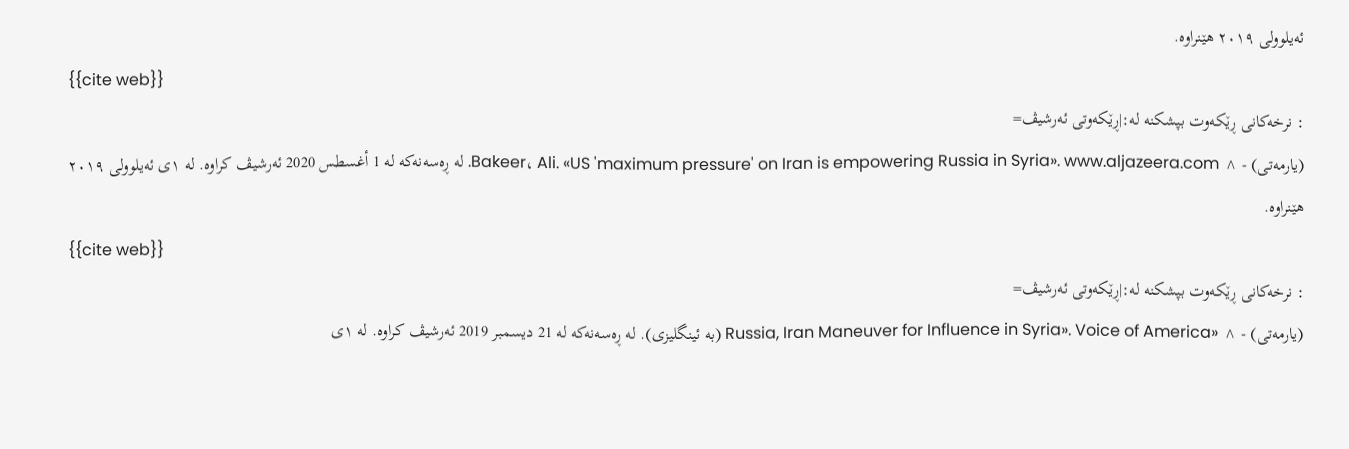ئەیلوولی ٢٠١٩ ھێنراوە.
{{cite web}}
: نرخەکانی ڕێکەوت بپشکنە لە:|ڕێکەوتی ئەرشیڤ=
(یارمەتی) - ^ Bakeer، Ali. «US 'maximum pressure' on Iran is empowering Russia in Syria». www.aljazeera.com. لە ڕەسەنەکە لە 1 أغسطس 2020 ئەرشیڤ کراوە. لە ١ی ئەیلوولی ٢٠١٩ ھێنراوە.
{{cite web}}
: نرخەکانی ڕێکەوت بپشکنە لە:|ڕێکەوتی ئەرشیڤ=
(یارمەتی) - ^ «Russia, Iran Maneuver for Influence in Syria». Voice of America (بە ئینگلیزی). لە ڕەسەنەکە لە 21 ديسمبر 2019 ئەرشیڤ کراوە. لە ١ی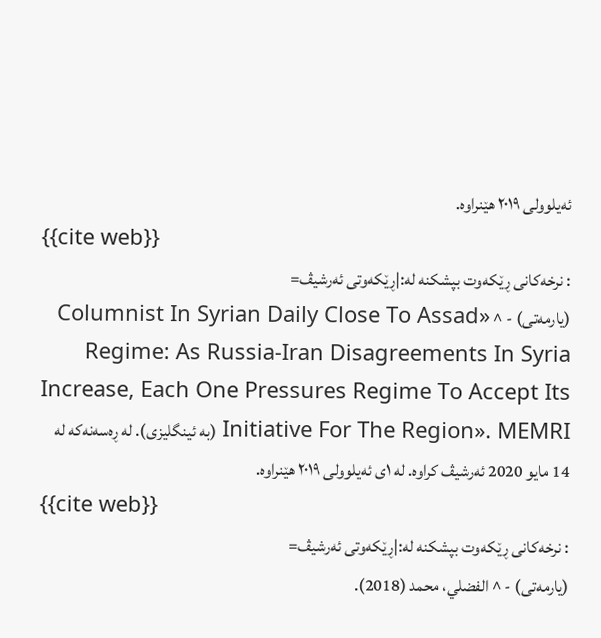ئەیلوولی ٢٠١٩ ھێنراوە.
{{cite web}}
: نرخەکانی ڕێکەوت بپشکنە لە:|ڕێکەوتی ئەرشیڤ=
(یارمەتی) - ^ «Columnist In Syrian Daily Close To Assad Regime: As Russia-Iran Disagreements In Syria Increase, Each One Pressures Regime To Accept Its Initiative For The Region». MEMRI (بە ئینگلیزی). لە ڕەسەنەکە لە 14 مايو 2020 ئەرشیڤ کراوە. لە ١ی ئەیلوولی ٢٠١٩ ھێنراوە.
{{cite web}}
: نرخەکانی ڕێکەوت بپشکنە لە:|ڕێکەوتی ئەرشیڤ=
(یارمەتی) - ^ الفضلي، محمد (2018).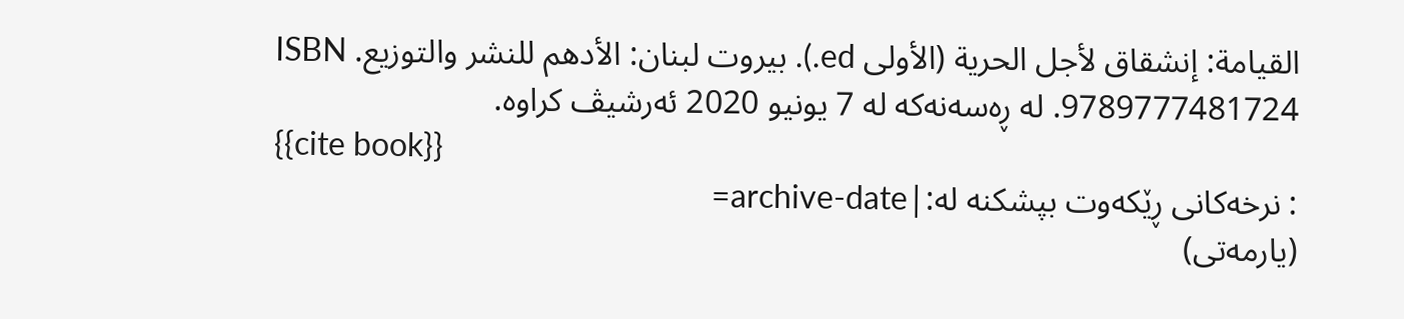القيامة: إنشقاق لأجل الحرية (الأولى ed.). بيروت لبنان: الأدهم للنشر والتوزيع. ISBN 9789777481724. لە ڕەسەنەکە لە 7 يونيو 2020 ئەرشیڤ کراوە.
{{cite book}}
: نرخەکانی ڕێکەوت بپشکنە لە:|archive-date=
(یارمەتی)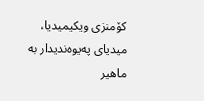کۆمنزی ویکیمیدیا، میدیای پەیوەندیدار بە ماھیر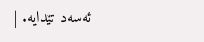ئەسەد تێدایە. |